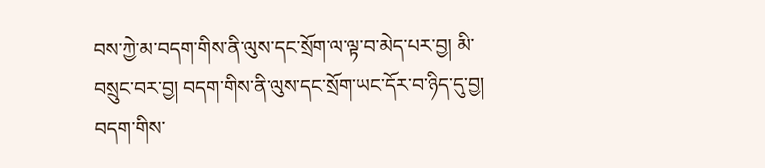བས་ཀྱེ་མ་བདག་གིས་ནི་ལུས་དང་སྲོག་ལ་ལྟ་བ་མེད་པར་བྱ། མི་བསྲུང་བར་བྱ། བདག་གིས་ནི་ལུས་དང་སྲོག་ཡང་དོར་བ་ཉིད་དུ་བྱ། བདག་གིས་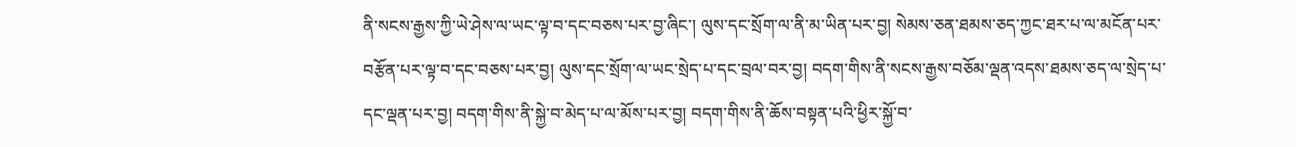ནི་སངས་རྒྱས་ཀྱི་ཡེ་ཤེས་ལ་ཡང་ལྟ་བ་དང་བཅས་པར་བྱ་ཞིང་། ལུས་དང་སྲོག་ལ་ནི་མ་ཡིན་པར་བྱ། སེམས་ཅན་ཐམས་ཅད་ཀྱང་ཐར་པ་ལ་མངོན་པར་བརྩོན་པར་ལྟ་བ་དང་བཅས་པར་བྱ། ལུས་དང་སྲོག་ལ་ཡང་སྲེད་པ་དང་བྲལ་བར་བྱ། བདག་གིས་ནི་སངས་རྒྱས་བཅོམ་ལྡན་འདས་ཐམས་ཅད་ལ་སྲེད་པ་དང་ལྡན་པར་བྱ། བདག་གིས་ནི་སྐྱེ་བ་མེད་པ་ལ་མོས་པར་བྱ། བདག་གིས་ནི་ཆོས་བསྟན་པའི་ཕྱིར་སྐྱོ་བ་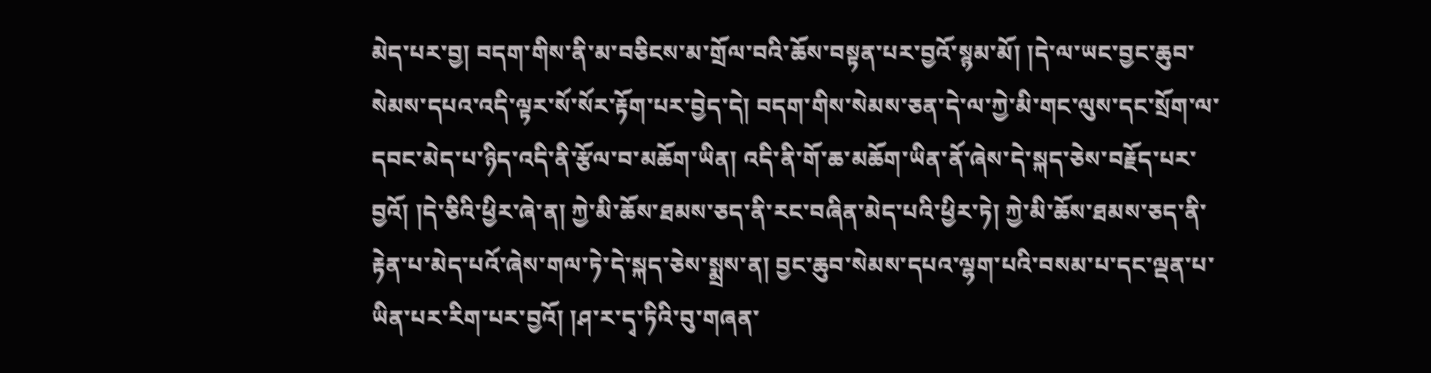མེད་པར་བྱ། བདག་གིས་ནི་མ་བཅིངས་མ་གྲོལ་བའི་ཆོས་བསྟན་པར་བྱའོ་སྙམ་མོ། །དེ་ལ་ཡང་བྱང་ཆུབ་སེམས་དཔའ་འདི་ལྟར་སོ་སོར་རྟོག་པར་བྱེད་དེ། བདག་གིས་སེམས་ཅན་དེ་ལ་ཀྱེ་མི་གང་ལུས་དང་སྲོག་ལ་དབང་མེད་པ་ཉིད་འདི་ནི་རྩོལ་བ་མཆོག་ཡིན། འདི་ནི་གོ་ཆ་མཆོག་ཡིན་ནོ་ཞེས་དེ་སྐད་ཅེས་བརྗོད་པར་བྱའོ། །དེ་ཅིའི་ཕྱིར་ཞེ་ན། ཀྱེ་མི་ཆོས་ཐམས་ཅད་ནི་རང་བཞིན་མེད་པའི་ཕྱིར་ཏེ། ཀྱེ་མི་ཆོས་ཐམས་ཅད་ནི་རྟེན་པ་མེད་པའོ་ཞེས་གལ་ཏེ་དེ་སྐད་ཅེས་སྨྲས་ན། བྱང་ཆུབ་སེམས་དཔའ་ལྷག་པའི་བསམ་པ་དང་ལྡན་པ་ཡིན་པར་རིག་པར་བྱའོ། །ཤ་ར་དྭ་ཏིའི་བུ་གཞན་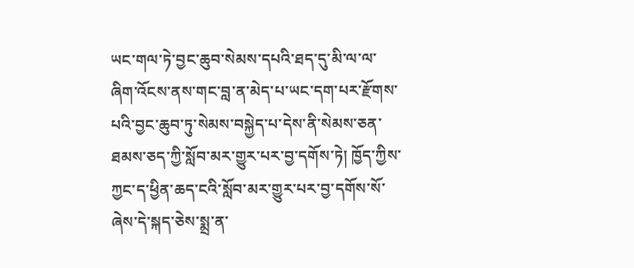ཡང་གལ་ཏེ་བྱང་ཆུབ་སེམས་དཔའི་ཐད་དུ་མི་ལ་ལ་ཞིག་འོངས་ནས་གང་བླ་ན་མེད་པ་ཡང་དག་པར་རྫོགས་པའི་བྱང་ཆུབ་ཏུ་སེམས་བསྐྱེད་པ་དེས་ནི་སེམས་ཅན་ཐམས་ཅད་ཀྱི་སློབ་མར་གྱུར་པར་བྱ་དགོས་ཏེ། ཁྱོད་ཀྱིས་ཀྱང་ད་ཕྱིན་ཆད་ངའི་སློབ་མར་གྱུར་པར་བྱ་དགོས་སོ་ཞེས་དེ་སྐད་ཅེས་སྨྲ་ན་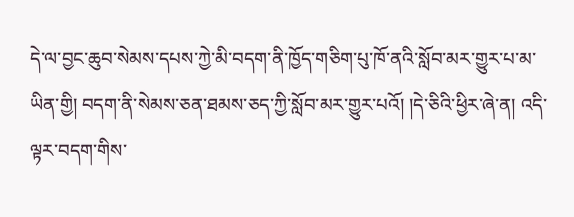དེ་ལ་བྱང་ཆུབ་སེམས་དཔས་ཀྱེ་མི་བདག་ནི་ཁྱོད་གཅིག་པུ་ཁོ་ནའི་སློབ་མར་གྱུར་པ་མ་ཡིན་གྱི། བདག་ནི་སེམས་ཅན་ཐམས་ཅད་ཀྱི་སློབ་མར་གྱུར་པའོ། །དེ་ཅིའི་ཕྱིར་ཞེ་ན། འདི་ལྟར་བདག་གིས་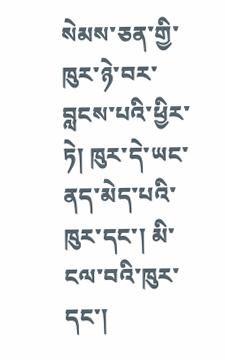སེམས་ཅན་གྱི་ཁུར་ཉེ་བར་བླངས་པའི་ཕྱིར་ཏེ། ཁུར་དེ་ཡང་ནད་མེད་པའི་ཁུར་དང་། མི་ངལ་བའི་ཁུར་དང་།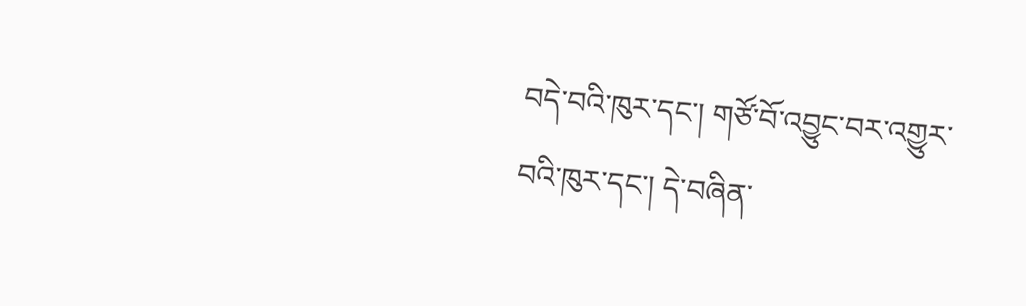བདེ་བའི་ཁུར་དང་། གཙོ་བོ་འབྱུང་བར་འགྱུར་བའི་ཁུར་དང་། དེ་བཞིན་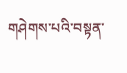གཤེགས་པའི་བསྟན་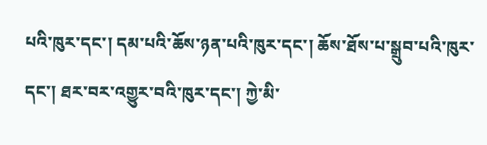པའི་ཁུར་དང་། དམ་པའི་ཆོས་ཉན་པའི་ཁུར་དང་། ཆོས་ཐོས་པ་སྒྲུབ་པའི་ཁུར་དང་། ཐར་བར་འགྱུར་བའི་ཁུར་དང་། ཀྱེ་མི་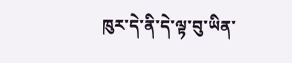ཁུར་དེ་ནི་དེ་ལྟ་བུ་ཡིན་